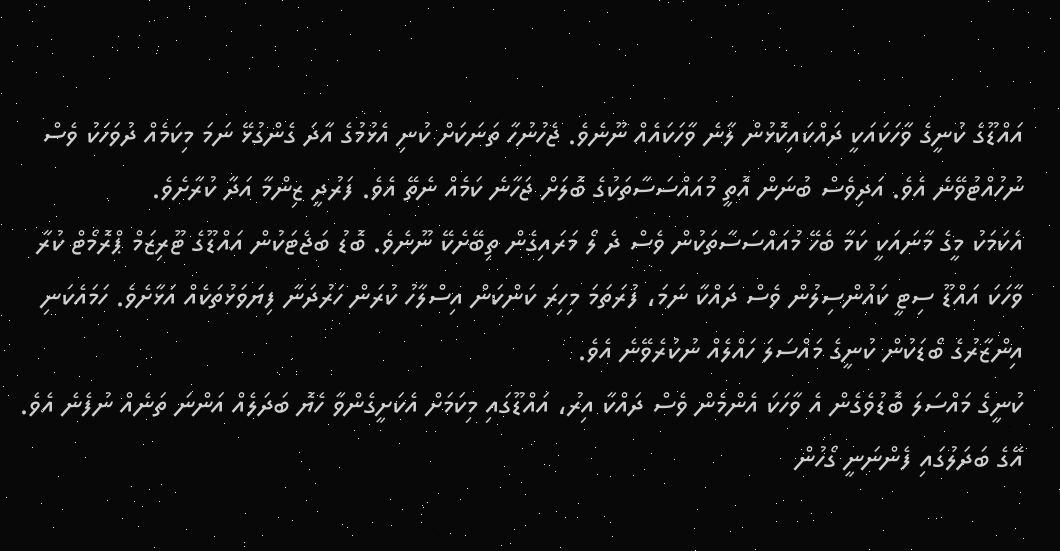އައްޑޫގެ ކުނީގެ ވާހަކައަކީ ދައްކައިކޮޅުން ލާނެ ވާހަކައެއް ނޫނެވެ. ޖެހުނުހާ ތަނަކަށް ކުނި އެޅުމުގެ އާދަ ގެންގުޅޭ ނަމަ މިކަމެއް ދުވަހަކު ވެސް ނުހުއްޓުވޭނެ އެވެ. އަދިވެސް ބުނަން އޮތީ މުއައްސަސާތަކުގެ ބޮލަށް ޖަހާނެ ކަމެއް ނެތޭ އެވެ. ފަރުދީ ޒިންމާ އަދާ ކުރާށެވެ.
އެކަމަކު މީގެ މާނައަކީ ކަމާ ބެހޭ މުއައްސަސާތަކުން ވެސް ދެ ލޯ މަރައިގެން ތިބޭށެކޭ ނޫނެވެ. ބޮޑު ބަޖެޓަކުން އައްޑޫގެ ޓޫރިޒަމް ޕްރޮމޯޓް ކުރާ ވާހަކަ އައްޑޫ ސިޓީ ކައުންސިލުން ވެސް ދައްކާ ނަމަ، ފުރަތަމަ މިހިރަ ކަންކަން އިސްލާހު ކުރަން ހަރުދަނާ ފިޔަވަޅުތަކެއް އަޅާށެވެ. ހަމައެކަނި އިންޒާރުގެ ބޯޑަކުން ކުނީގެ މައްސަލަ ހައްލެއް ނުކުރެވޭނެ އެވެ.
ކުނީގެ މައްސަލަ ބޮޑުވެގެން އެ ވާހަކަ އެންމެން ވެސް ދައްކާ އިރު، އައްޑޫގައި މިކަމަށް އެކަށީގެންވާ ހެޔޮ ބަދަލެއް އަންނަ ތަނެއް ނުފެނެ އެވެ. އޭގެ ބަދަލުގައި ފެންނަނީ ގޯހުން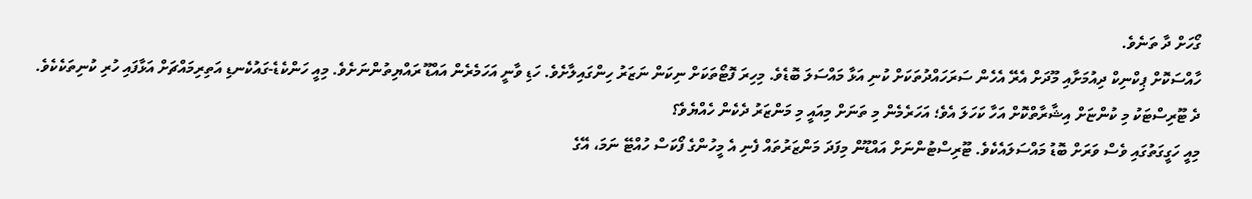ގޯހަށް ދާ ތަނެވެ.
ހާއްސަކޮށް ޕިކްނިކް ދިއުމަށާއި މޫދަށް އެރޭ އެހެން ސަރަހައްދުތަކަށް ކުނި އަޅާ މައްސަލަ ބޮޑެވެ. މިހިރަ ފޮޓޯތަކަށް ނިކަން ނަޒަރު ހިންގައިލާށެވެ. ހަޑި ވާނީ އަހަމެރެން އައްޑޫ ރައްޔިތުންނަށެވެ. މިއީ ހަންކެޑެ-ގައުކެނޑި އަތިރިމައްޗަށް އަޅާފައި ހުރި ކުނިތަކެކެވެ.
ދެ ޓޫރިސްޓަކު މި ކުންޏަށް އިޝާރާތްކޮށް އަހާ ކަހަލަ އެވެ؛ އަހަރެމެން މި ތަނަށް މިއައީ މި މަންޒަރު ދެކެން ހެއްޔެވެ؟
މިއީ ހަގީގަތުގައި ވެސް ވަރަށް ބޮޑު މައްސަލައެކެވެ. ޓޫރިސްޓުންނަށް އައްޑޫން މިފަދަ މަންޒަރުތައް ފެނި އެ މީހުންގެ ފޯކަސް ހުއްޓޭ ނަމަ، އޭގެ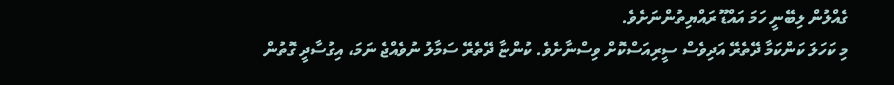ގެއްލުން ލިބޭނީ ހަމަ އައްޑޫ ރައްޔިތުންނަށެވެ.
މި ކަހަލަ ކަންކަމާ ދޭތެރޭ އަދިވެސް ސީރިއަސްކޮށް ވިސްނާށެވެ. ކުންޏާ ދޭތެރޭ ސަމާލު ނުވެއްޖެ ނަމަ، އިގުސާދީ ގޮތުން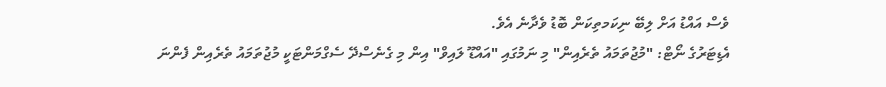ވެސް އައްޑު އަށް ލިބޭ ނިކަމތިކަން ބޮޑު ވެދާނެ އެވެ.
އެޑިޓަރުގެ ނޯޓް: "މުޖުތަމައު ތެރެއިން" މި ނަމުގައި "އައްޑޫ ލައިވް" އިން މި ގެނެސްދޭ ސެގްމަންޓަކީ މުޖުތަމައު ތެރެއިން ފެންނަ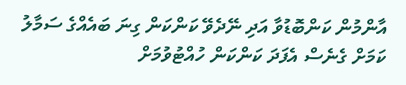އާންމުން ކަންބޮޑުވާ އަދި ނޭދެވޭ ކަންކަން ގިނަ ބައެއްގެ ސަމާލު ކަމަށް ގެނެސް އެފަދަ ކަންކަން ހުއްޓުވުމަށް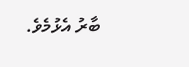ބާރު އެޅުމެވެ.